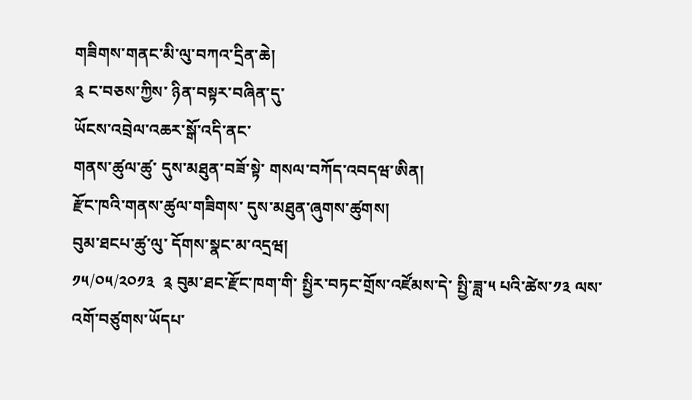གཟིགས་གནང་མི་ལུ་བཀའ་དྲིན་ཆེ།
༉ ང་བཅས་ཀྱིས་ ཉིན་བསྟར་བཞིན་དུ་
ཡོངས་འབྲེལ་འཆར་སྒོ་འདི་ནང་
གནས་ཚུལ་ཚུ་ དུས་མཐུན་བཟོ་སྟེ་ གསལ་བཀོད་འབདཝ་ཨིན།
རྫོང་ཁའི་གནས་ཚུལ་གཟིགས་ དུས་མཐུན་ཞུགས་ཚུགས།
བུམ་ཐངཔ་ཚུ་ལུ་ དོགས་སྣང་མ་འདྲཝ།
༡༥/༠༥/༢༠༡༣  ༉ བུམ་ཐང་རྫོང་ཁག་གི་ སྤྱིར་བཏང་གྲོས་འཛོམས་དེ་ སྤྱི་ཟླ་༥ པའི་ཚེས་༡༣ ལས་ འགོ་བཙུགས་ཡོདཔ་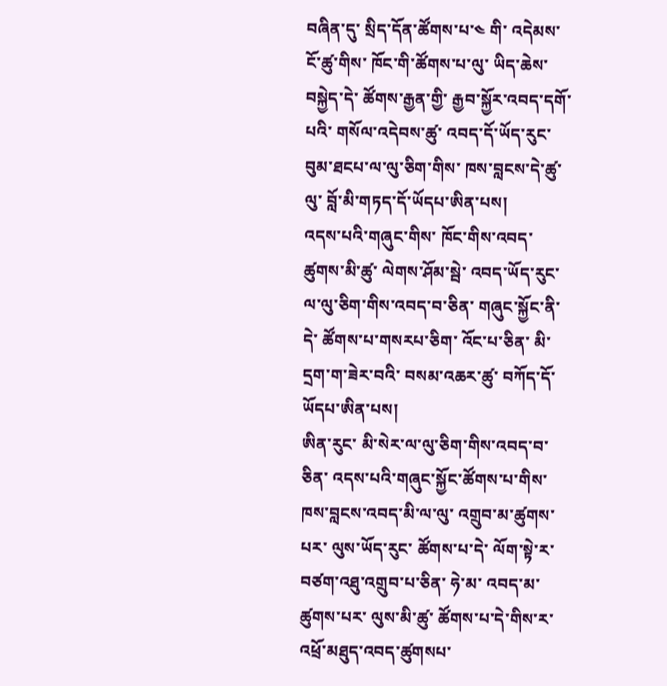བཞིན་དུ་ སྲིད་དོན་ཚོགས་པ་༤ གི་ འདེམས་ངོ་ཚུ་གིས་ ཁོང་གི་ཚོགས་པ་ལུ་ ཡིད་ཆེས་བསྐྱེད་དེ་ ཚོགས་རྒྱན་གྱི་ རྒྱབ་སྐྱོར་འབད་དགོ་པའི་ གསོལ་འདེབས་ཚུ་ འབད་དོ་ཡོད་རུང་ བུམ་ཐངཔ་ལ་ལུ་ཅིག་གིས་ ཁས་བླངས་དེ་ཚུ་ལུ་ བློ་མི་གཏད་དོ་ཡོདཔ་ཨིན་པས།
འདས་པའི་གཞུང་གིས་ ཁོང་གིས་འབད་ཚུགས་མི་ཚུ་ ལེགས་ཤོམ་སྦེ་ འབད་ཡོད་རུང་ ལ་ལུ་ཅིག་གིས་འབད་བ་ཅིན་ གཞུང་སྐྱོང་ནི་དེ་ ཚོགས་པ་གསརཔ་ཅིག་ འོང་པ་ཅིན་ མི་དྲག་ག་ཟེར་བའི་ བསམ་འཆར་ཚུ་ བཀོད་དོ་ཡོདཔ་ཨིན་པས།
ཨིན་རུང་ མི་སེར་ལ་ལུ་ཅིག་གིས་འབད་བ་ཅིན་ འདས་པའི་གཞུང་སྐྱོང་ཚོགས་པ་གིས་ ཁས་བླངས་འབད་མི་ལ་ལུ་ འགྲུབ་མ་ཚུགས་པར་ ལུས་ཡོད་རུང་ ཚོགས་པ་དེ་ ལོག་སྟེ་ར་ བཙག་འཐུ་འགྲུབ་པ་ཅིན་ ཧེ་མ་ འབད་མ་ཚུགས་པར་ ལུས་མི་ཚུ་ ཚོགས་པ་དེ་གིས་ར་ འཕྲོ་མཐུད་འབད་ཚུགསཔ་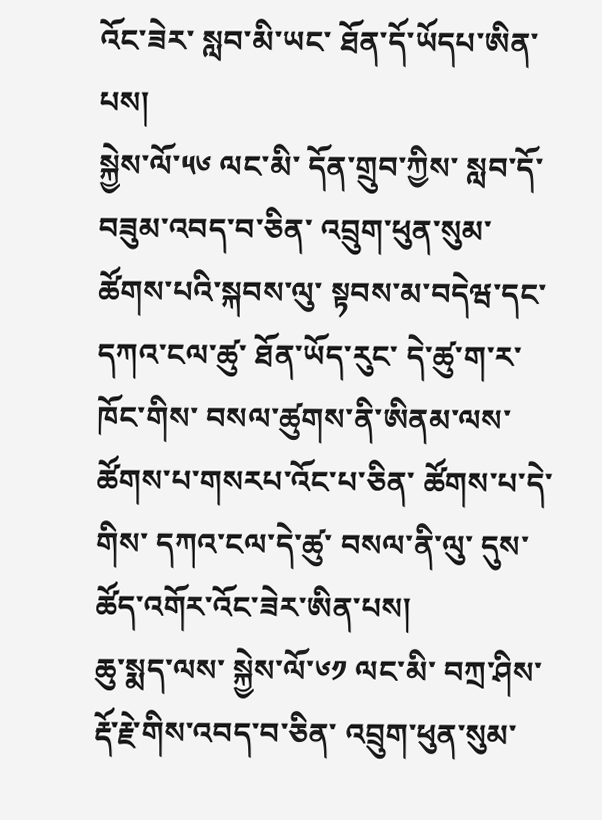འོང་ཟེར་ སླབ་མི་ཡང་ ཐོན་དོ་ཡོདཔ་ཨིན་པས།
སྐྱེས་ལོ་༥༦ ལང་མི་ དོན་གྲུབ་ཀྱིས་ སླབ་དོ་བཟུམ་འབད་བ་ཅིན་ འབྲུག་ཕུན་སུམ་ཚོགས་པའི་སྐབས་ལུ་ སྟབས་མ་བདེཝ་དང་ དཀའ་ངལ་ཚུ་ ཐོན་ཡོད་རུང་ དེ་ཚུ་ག་ར་ ཁོང་གིས་ བསལ་ཚུགས་ནི་ཨིནམ་ལས་ ཚོགས་པ་གསརཔ་འོང་པ་ཅིན་ ཚོགས་པ་དེ་གིས་ དཀའ་ངལ་དེ་ཚུ་ བསལ་ནི་ལུ་ དུས་ཚོད་འགོར་འོང་ཟེར་ཨིན་པས།
ཆུ་སྨད་ལས་ སྐྱེས་ལོ་༦༡ ལང་མི་ བཀྲ་ཤིས་རྡོ་རྗེ་གིས་འབད་བ་ཅིན་ འབྲུག་ཕུན་སུམ་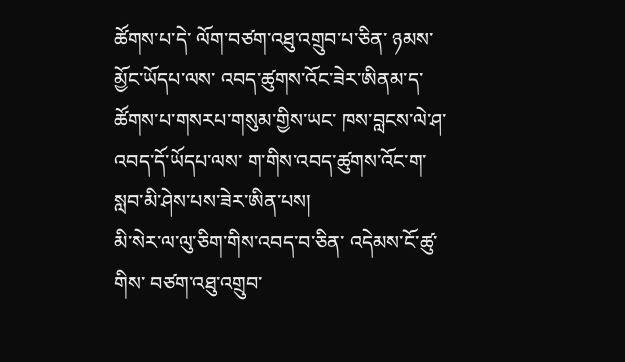ཚོགས་པ་དེ་ ལོག་བཙག་འཐུ་འགྲུབ་པ་ཅིན་ ཉམས་མྱོང་ཡོདཔ་ལས་ འབད་ཚུགས་འོང་ཟེར་ཨིནམ་ད་ ཚོགས་པ་གསརཔ་གསུམ་གྱིས་ཡང་ ཁས་བླངས་ལེ་ཤ་འབད་དོ་ཡོདཔ་ལས་ ག་གིས་འབད་ཚུགས་འོང་ག་ སླབ་མི་ཤེས་པས་ཟེར་ཨིན་པས།
མི་སེར་ལ་ལུ་ཅིག་གིས་འབད་བ་ཅིན་ འདེམས་ངོ་ཚུ་གིས་ བཙག་འཐུ་འགྲུབ་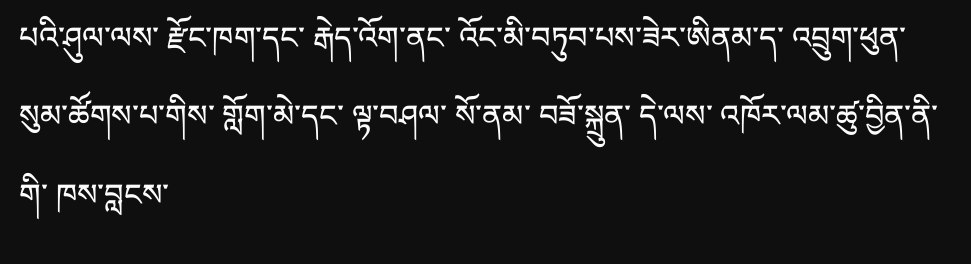པའི་ཤུལ་ལས་ རྫོང་ཁག་དང་ རྒེད་འོག་ནང་ འོང་མི་བཏུབ་པས་ཟེར་ཨིནམ་ད་ འབྲུག་ཕུན་སུམ་ཚོགས་པ་གིས་ གློག་མེ་དང་ ལྟ་བཤལ་ སོ་ནམ་ བཟོ་སྐྲུན་ དེ་ལས་ འཁོར་ལམ་ཚུ་བྱིན་ནི་གི་ ཁས་བླངས་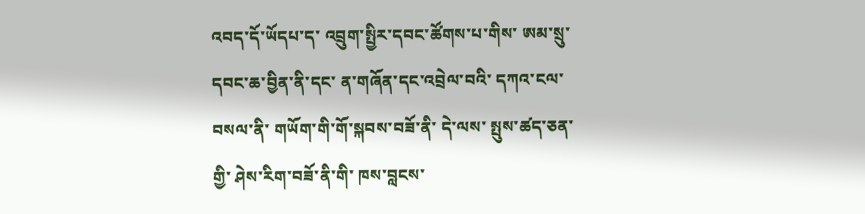འབད་དོ་ཡོདཔ་ད་ འབྲུག་སྤྱིར་དབང་ཚོགས་པ་གིས་ ཨམ་སྲུ་དབང་ཆ་བྱིན་ནི་དང་ ན་གཞོན་དང་འབྲེལ་བའི་ དཀའ་ངལ་བསལ་ནི་ གཡོག་གི་གོ་སྐབས་བཟོ་ནི་ དེ་ལས་ སྤུས་ཚད་ཅན་གྱི་ ཤེས་རིག་བཟོ་ནི་གི་ ཁས་བླངས་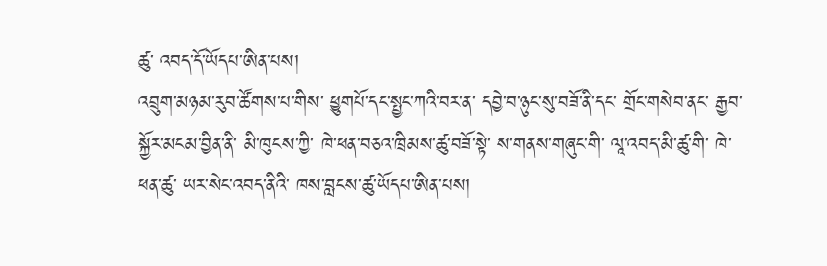ཚུ་ འབད་དོ་ཡོདཔ་ཨིན་པས།
འབྲུག་མཉམ་རུབ་ཚོགས་པ་གིས་ ཕྱུགཔོ་དང་སྤྱང་ཀའི་བར་ན་ དབྱེ་བ་ཉུང་སུ་བཟོ་ནི་དང་ གྲོང་གསེབ་ནང་ རྒྱབ་སྐྱོར་མངམ་བྱིན་ནི་ མི་ཁུངས་ཀྱི་ ཁེ་ཕན་བཅའ་ཁྲིམས་ཚུ་བཟོ་སྟེ་ ས་གནས་གཞུང་གི་ ལཱ་འབད་མི་ཚུ་གི་ ཁེ་ཕན་ཚུ་ ཡར་སེང་འབད་ནིའི་ ཁས་བླངས་ཚུ་ཡོདཔ་ཨིན་པས།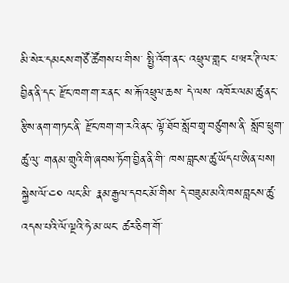མི་སེར་དམངས་གཙོ་ཚོགས་པ་གིས་ སྤྱི་འོག་ནང་ འཕྲུལ་གླང་ པ་ཝར་ཊི་ལར་བྱིན་ནི་དང་ རྫོང་ཁག་ག་ར་ནང་ ས་རྐོ་འཕྲུལ་ཆས་ དེ་ལས་ འཁོར་ལམ་ཚུ་ནང་ རྩིས་ནག་གཏང་ནི་ རྫོང་ཁག་ག་རའི་ནང་ ལྟོ་ཐོབ་སློབ་གྲྭ་བཙུགས་ནི་ སློབ་ཕྲུག་ཚུ་ལུ་ གནམ་གྲུའི་གི་ཞབས་ཏོག་བྱིན་ནི་གི་ ཁས་བླངས་ཚུ་ཡོདཔ་ཨིན་པས།
སྐྱེས་ལོ་༤༠ ལང་མི་ རྣམ་རྒྱལ་དབང་མོ་གིས་ དེ་བཟུམ་མའི་ཁས་བླངས་ཚུ་ འདས་པའི་ལོ་ལྔའི་ཧེ་མ་ཡང་ ཚར་ཅིག་གོ་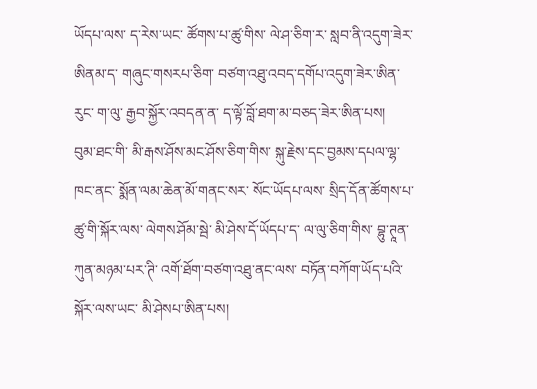ཡོདཔ་ལས་ ད་རེས་ཡང་ ཚོགས་པ་ཚུ་གིས་ ལེ་ཤ་ཅིག་ར་ སླབ་ནི་འདུག་ཟེར་ཨིནམ་ད་ གཞུང་གསརཔ་ཅིག་ བཙག་འཐུ་འབད་དགོཔ་འདུག་ཟེར་ཨིན་རུང་ ག་ལུ་ རྒྱབ་སྐྱོར་འབདན་ན་ ད་ལྟོ་བློ་ཐག་མ་བཅད་ཟེར་ཨིན་པས།
བུམ་ཐང་གི་ མི་རྒས་ཤོས་མང་ཤོས་ཅིག་གིས་ སྐུ་རྗེས་དང་བྱམས་དཔལ་ལྷ་ཁང་ནང་ སྨོན་ལམ་ཆེན་མོ་གནང་སར་ སོང་ཡོདཔ་ལས་ སྲིད་དོན་ཚོགས་པ་ཚུ་གི་སྐོར་ལས་ ལེགས་ཤོམ་སྦེ་ མི་ཤེས་དོ་ཡོདཔ་ད་ ལ་ལུ་ཅིག་གིས་ བྷུ་ཊཱན་ཀུན་མཉམ་པར་ཊི་ འགོ་ཐོག་བཙག་འཐུ་ནང་ལས་ བཏོན་བཀོག་ཡོད་པའི་སྐོར་ལས་ཡང་ མི་ཤེསཔ་ཨིན་པས།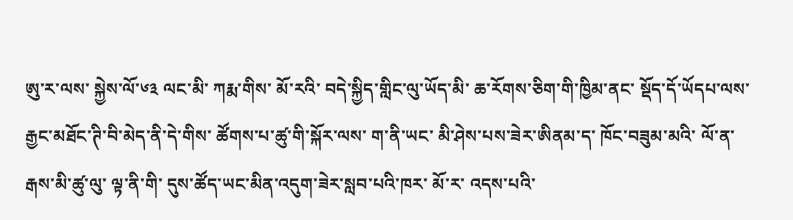ཨུ་ར་ལས་ སྐྱེས་ལོ་༦༣ ལང་མི་ ཀརྨ་གིས་ མོ་རའི་ བདེ་སྐྱིད་གླིང་ལུ་ཡོད་མི་ ཆ་རོགས་ཅིག་གི་ཁྱིམ་ནང་ སྡོད་དོ་ཡོདཔ་ལས་ རྒྱང་མཐོང་ཊི་བི་མེད་ནི་དེ་གིས་ ཚོགས་པ་ཚུ་གི་སྐོར་ལས་ ག་ནི་ཡང་ མི་ཤེས་པས་ཟེར་ཨིནམ་ད་ ཁོང་བཟུམ་མའི་ ལོ་ན་རྒས་མི་ཚུ་ལུ་ ལྟ་ནི་གི་ དུས་ཚོད་ཡང་མིན་འདུག་ཟེར་སླབ་པའི་ཁར་ མོ་ར་ འདས་པའི་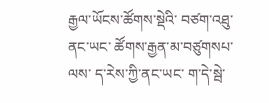རྒྱལ་ཡོངས་ཚོགས་སྡེའི་ བཙག་འཐུ་ནང་ཡང་ ཚོགས་རྒྱན་མ་བཙུགསཔ་ལས་ ད་རེས་ཀྱི་ནང་ཡང་ ག་དེ་སྦེ་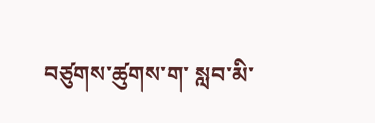བཙུགས་ཚུགས་ག་ སླབ་མི་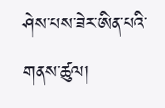ཤེས་པས་ཟེར་ཨིན་པའི་གནས་ཚུལ།